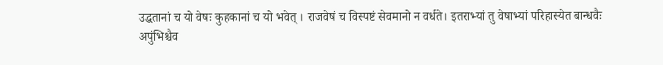उद्धतानां च यो वेषः कुहकानां च यो भवेत् । राजवेषं च विस्पष्टं सेवमानो न वर्धते। इतराभ्यां तु वेषाभ्यां परिहास्येत बान्धवैः
अपुंभिश्चैव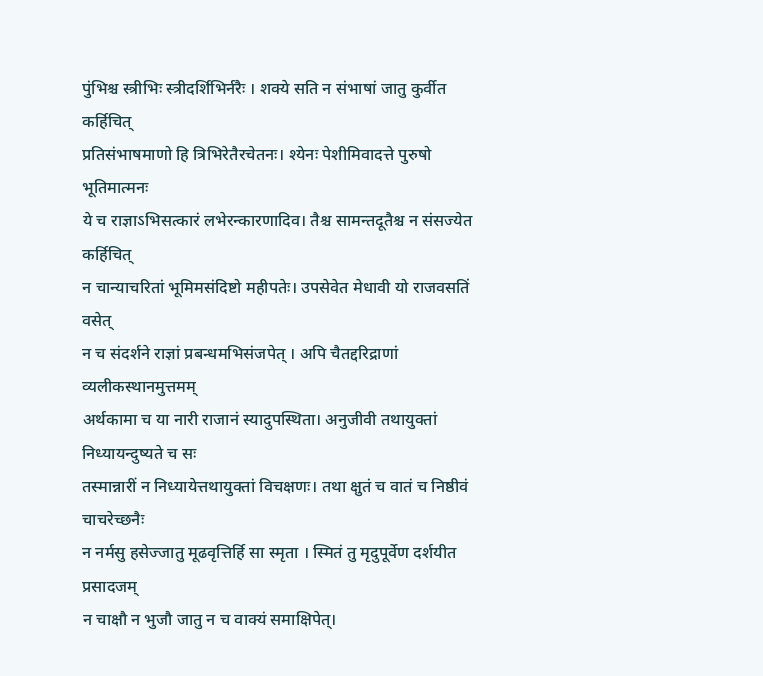पुंभिश्च स्त्रीभिः स्त्रीदर्शिभिर्नरैः । शक्ये सति न संभाषां जातु कुर्वीत कर्हिचित्
प्रतिसंभाषमाणो हि त्रिभिरेतैरचेतनः। श्येनः पेशीमिवादत्ते पुरुषो भूतिमात्मनः
ये च राज्ञाऽभिसत्कारं लभेरन्कारणादिव। तैश्च सामन्तदूतैश्च न संसज्येत कर्हिचित्
न चान्याचरितां भूमिमसंदिष्टो महीपतेः। उपसेवेत मेधावी यो राजवसतिं वसेत्
न च संदर्शने राज्ञां प्रबन्धमभिसंजपेत् । अपि चैतद्दरिद्राणां व्यलीकस्थानमुत्तमम्
अर्थकामा च या नारी राजानं स्यादुपस्थिता। अनुजीवी तथायुक्तां निध्यायन्दुष्यते च सः
तस्मान्नारीं न निध्यायेत्तथायुक्तां विचक्षणः। तथा क्षुतं च वातं च निष्ठीवं चाचरेच्छनैः
न नर्मसु हसेज्जातु मूढवृत्तिर्हि सा स्मृता । स्मितं तु मृदुपूर्वेण दर्शयीत प्रसादजम्
न चाक्षौ न भुजौ जातु न च वाक्यं समाक्षिपेत्।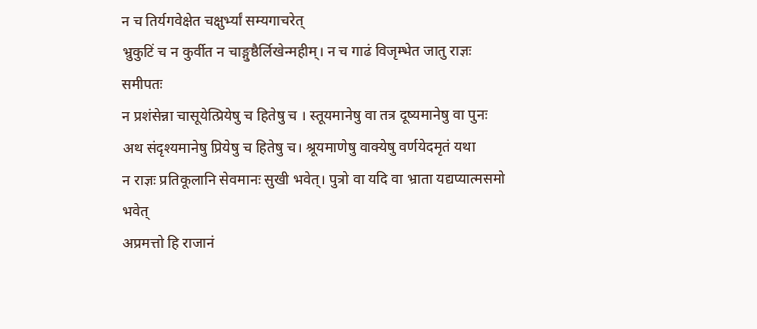न च तिर्यगवेक्षेत चक्षुर्भ्यां सम्यगाचरेत्
भ्रुकुटिं च न कुर्वीत न चाङ्गुष्ठैर्लिखेन्महीम्। न च गाढं विजृम्भेत जातु राज्ञः समीपतः
न प्रशंसेन्ना चासूयेत्प्रियेषु च हितेषु च । स्तूयमानेषु वा तत्र दूष्यमानेषु वा पुनः
अथ संदृश्यमानेषु प्रियेषु च हितेषु च। श्रूयमाणेषु वाक्येषु वर्णयेदमृतं यथा
न राज्ञः प्रतिकूलानि सेवमानः सुखी भवेत्। पुत्रो वा यदि वा भ्राता यद्यप्यात्मसमो भवेत्
अप्रमत्तो हि राजानं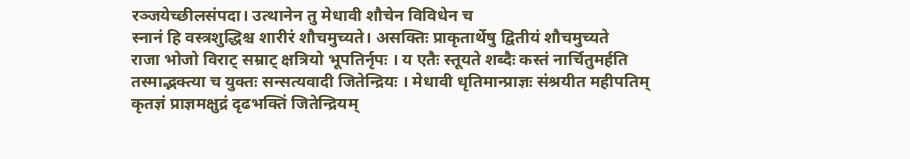रञ्जयेच्छीलसंपदा। उत्थानेन तु मेधावी शौचेन विविधेन च
स्नानं हि वस्त्रशुद्धिश्च शारीरं शौचमुच्यते। असक्तिः प्राकृतार्थेषु द्वितीयं शौचमुच्यते
राजा भोजो विराट् सम्राट् क्षत्रियो भूपतिर्नृपः । य एतैः स्तूयते शब्दैः कस्तं नार्चितुमर्हति
तस्माद्भक्त्या च युक्तः सन्सत्यवादी जितेन्द्रियः । मेधावी धृतिमान्प्राज्ञः संश्रयीत महीपतिम्
कृतज्ञं प्राज्ञमक्षुद्रं दृढभक्तिं जितेन्द्रियम्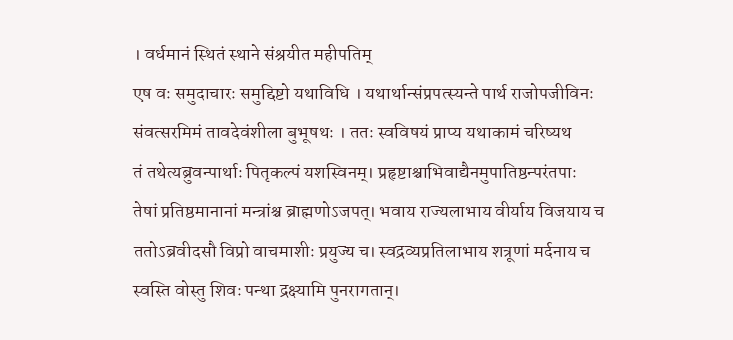। वर्धमानं स्थितं स्थाने संश्रयीत महीपतिम्
एष वः समुदाचारः समुद्दिष्टो यथाविधि । यथार्थान्संप्रपत्स्यन्ते पार्थ राजोपजीविनः
संवत्सरमिमं तावदेवंशीला बुभूषथः । ततः स्वविषयं प्राप्य यथाकामं चरिष्यथ
तं तथेत्यब्रुवन्पार्थाः पितृकल्पं यशस्विनम्। प्रहृष्टाश्चाभिवाद्यैनमुपातिष्ठन्परंतपाः
तेषां प्रतिष्ठमानानां मन्त्रांश्च ब्राह्मणोऽजपत्। भवाय राज्यलाभाय वीर्याय विजयाय च
ततोऽब्रवीदसौ विप्रो वाचमाशीः प्रयुज्य च। स्वद्रव्यप्रतिलाभाय शत्रूणां मर्दनाय च
स्वस्ति वोस्तु शिवः पन्था द्रक्ष्यामि पुनरागतान्।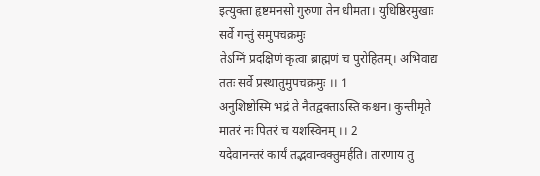इत्युक्ता हृष्टमनसो गुरुणा तेन धीमता। युधिष्ठिरमुखाः सर्वे गन्तुं समुपचक्रमुः
तेऽग्निं प्रदक्षिणं कृत्वा ब्राह्मणं च पुरोहितम्। अभिवाद्य ततः सर्वे प्रस्थातुमुपचक्रमुः ।। 1
अनुशिष्टोस्मि भद्रं ते नैतद्वक्ताऽस्ति कश्चन। कुन्तीमृते मातरं नः पितरं च यशस्विनम् ।। 2
यदेवानन्तरं कार्यं तद्भवान्वक्तुमर्हति। तारणाय तु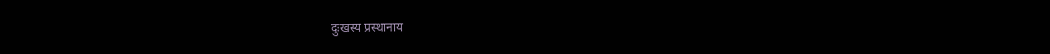दुःखस्य प्रस्थानाय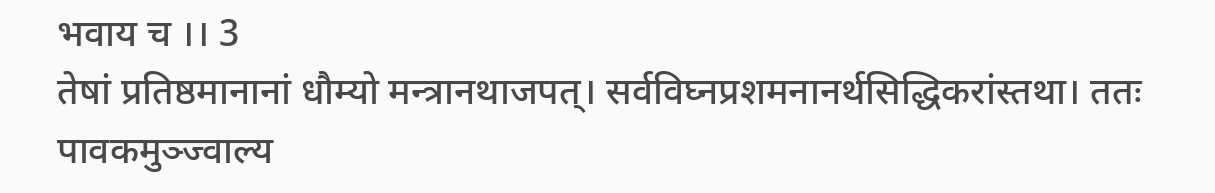भवाय च ।। 3
तेषां प्रतिष्ठमानानां धौम्यो मन्त्रानथाजपत्। सर्वविघ्नप्रशमनानर्थसिद्धिकरांस्तथा। ततः पावकमुञ्ज्वाल्य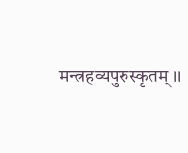मन्त्रहव्यपुरुस्कृतम् ।।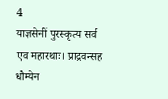4
याज्ञसेनीं पुरस्कृत्य सर्व एव महारथाः। प्राद्रवन्सह धौम्येन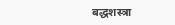बद्धशस्त्रा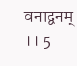वनाद्वनम् ।। 5